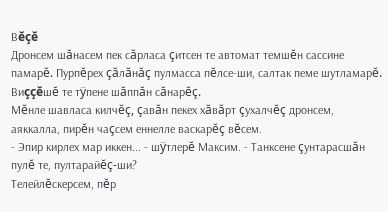Вĕçĕ
Дронсем шăнасем пек сăрласа çитсен те автомат темшĕн сассине памарĕ. Пурпĕрех çăлăнăç пулмасса пĕлсе-ши, салтак пеме шутламарĕ. Виççĕшĕ те тÿпене шăппăн сăнарĕç.
Мĕнле шавласа килчĕç, çавăн пекех хăвăрт çухалчĕç дронсем, аяккалла, пирĕн чаçсем еннелле васкарĕç вĕсем.
- Эпир кирлех мар иккен... - шÿтлерĕ Максим. - Танксене çунтарасшăн пулĕ те, пултарайĕç-ши?
Телейлĕскерсем, пĕр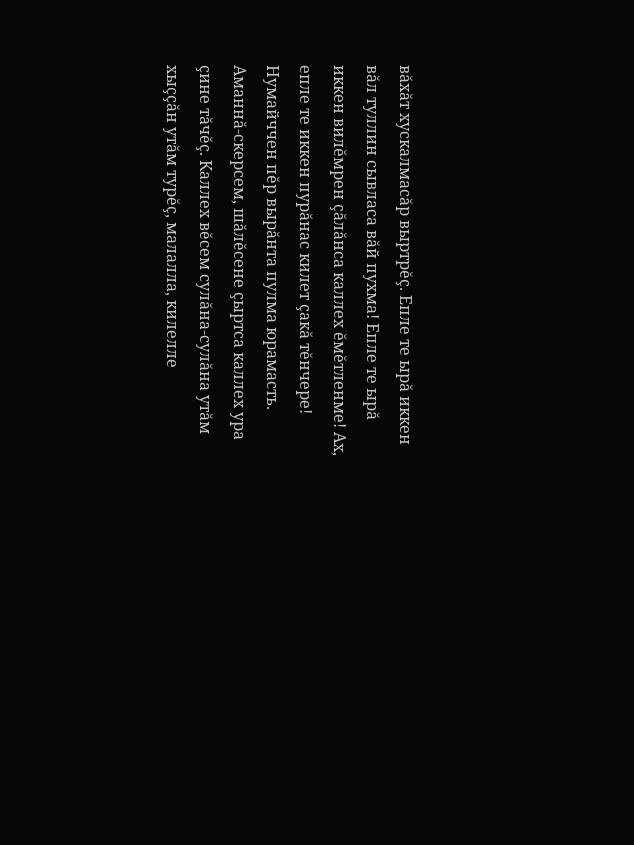вăхăт хускалмасăр выртрĕç. Епле те ырă иккен вăл туллин сывласа вăй пухма! Епле те ырă иккен вилĕмрен çăлăнса каллех ĕмĕтленме! Ах, епле те иккен пурăнас килет çакă тĕнчере!
Нумайччен пĕр вырăнта пулма юрамасть. Аманнă-скерсем, шăлĕсене çыртса каллех ура çине тăчĕç. Каллех вĕсем сулăна-сулăна утăм хыççăн утăм турĕç, малалла, килелле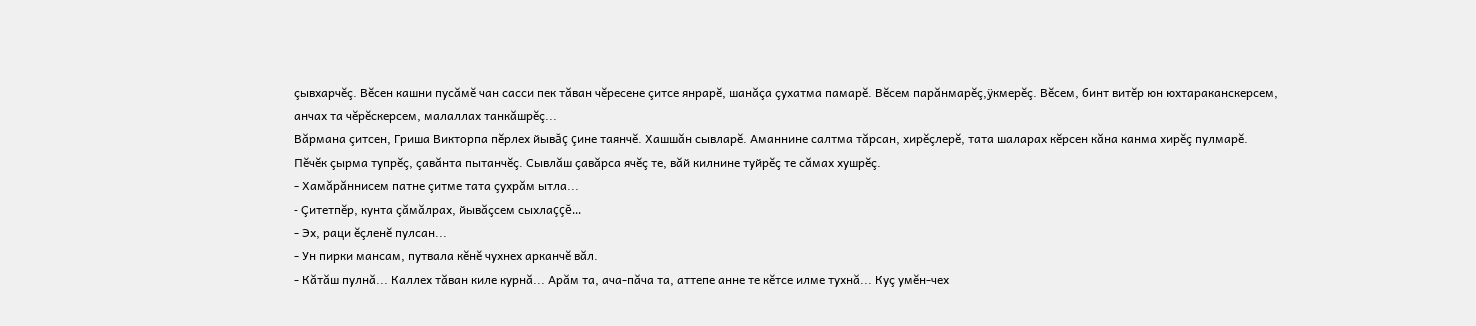çывхарчĕç. Вĕсен кашни пусăмĕ чан сасси пек тăван чĕресене çитсе янрарĕ, шанăçа çухатма памарĕ. Вĕсем парăнмарĕç,ÿкмерĕç. Вĕсем, бинт витĕр юн юхтараканскерсем, анчах та чĕрĕскерсем, малаллах танкăшрĕç...
Вăрмана çитсен, Гриша Викторпа пĕрлех йывăç çине таянчĕ. Хашшăн сывларĕ. Аманнине салтма тăрсан, хирĕçлерĕ, тата шаларах кĕрсен кăна канма хирĕç пулмарĕ.
Пĕчĕк çырма тупрĕç, çавăнта пытанчĕç. Сывлăш çавăрса ячĕç те, вăй килнине туйрĕç те сăмах хушрĕç.
- Хамăрăннисем патне çитме тата çухрăм ытла...
- Çитетпĕр, кунта çăмăлрах, йывăçсем сыхлаççĕ...
- Эх, раци ĕçленĕ пулсан...
- Ун пирки мансам, путвала кĕнĕ чухнех арканчĕ вăл.
- Кăтăш пулнă... Каллех тăван киле курнă... Арăм та, ача-пăча та, аттепе анне те кĕтсе илме тухнă... Куç умĕн-чех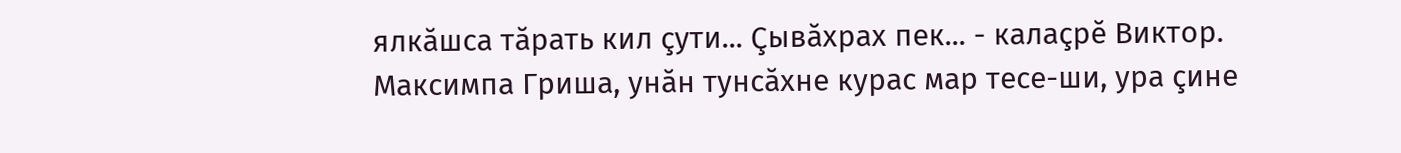ялкăшса тăрать кил çути... Çывăхрах пек... - калаçрĕ Виктор.
Максимпа Гриша, унăн тунсăхне курас мар тесе-ши, ура çине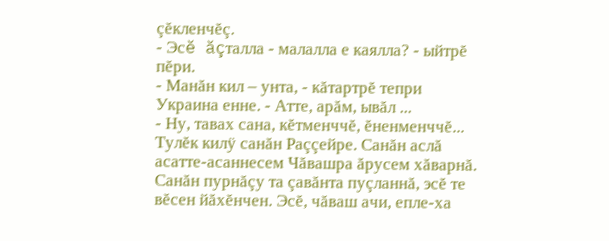çĕкленчĕç.
- Эсĕ ăçталла - малалла е каялла? - ыйтрĕ пĕри.
- Манăн кил – унта, - кăтартрĕ тепри Украина енне. - Атте, арăм, ывăл ...
- Ну, тавах сана, кĕтменччĕ, ĕненменччĕ... Тулĕк килÿ санăн Раççейре. Санăн аслă асатте-асаннесем Чăвашра ăрусем хăварнă. Санăн пурнăçу та çавăнта пуçланнă, эсĕ те вĕсен йăхĕнчен. Эсĕ, чăваш ачи, епле-ха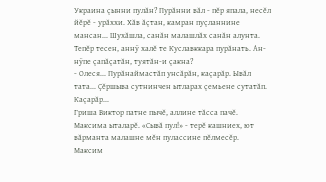Украина çынни пулăн? Пурăнни вăл - пĕр япала, несĕл йĕрĕ - урăххи. Хăв ăçтан, камран пуçланнине мансан... Шухăшла, санăн малашлăх санăн алунта. Тепĕр тесен, аннÿ халĕ те Куславккара пурăнать. Ан-нÿпе çапăçатăн, туятăн-и çакна?
- Олеся... Пурăнаймастăп унсăрăн, каçарăр. Ывăл тата... Çĕршыва сутнинчен ытларах çемьене сутатăп. Каçарăр...
Гриша Виктор патне пычĕ, аллине тăсса пачĕ. Максима ыталарĕ. «Сывă пул!» - терĕ кашниех, ют вăрманта малашне мĕн пулассине пĕлмесĕр.
Максим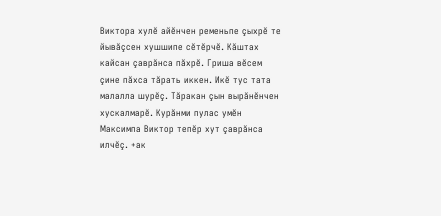Виктора хулĕ айĕнчен ременьпе çыхрĕ те йывăçсен хушшипе сĕтĕрчĕ. Кăштах кайсан çаврăнса пăхрĕ. Гриша вĕсем çине пăхса тăрать иккен. Икĕ тус тата малалла шурĕç. Тăракан çын вырăнĕнчен хускалмарĕ. Курăнми пулас умĕн Максимпа Виктор тепĕр хут çаврăнса илчĕç. +ак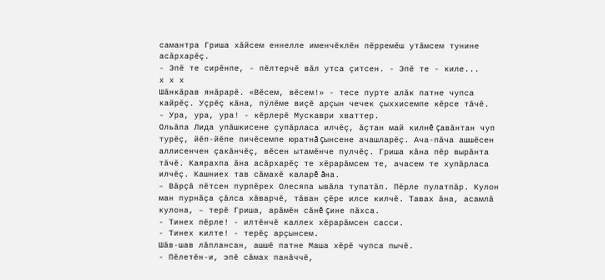самантра Гриша хăйсем еннелле именчĕклĕн пĕрремĕш утăмсем тунине асăрхарĕç.
- Эпĕ те сирĕнпе, - пĕлтерчĕ вăл утса çитсен. - Эпĕ те - киле...
х х х
Шăнкăрав янăрарĕ. «Вĕсем, вĕсем!» - тесе пурте алăк патне чупса кайрĕç. Уçрĕç кăна, пÿлĕме виçĕ арçын чечек çыххисемпе кĕрсе тăчĕ.
- Ура, ура, ура! - кĕрлерĕ Мускаври хваттер.
Ольăпа Лида упăшкисене çупăрласа илчĕç, ăçтан май килнĕ çавăнтан чуп турĕç, йĕп-йĕпе пичĕсемпе юратнă çынсене ачашларĕç. Ача-пăча ашшĕсен аллисенчен çакăнчĕç, вĕсен ытамĕнче пулчĕç. Гриша кăна пĕр вырăнта тăчĕ. Каярахпа ăна асăрхарĕç те хĕрарăмсем те, ачасем те хупăрласа илчĕç. Кашниех тав сăмахĕ каларĕ ăна.
– Вăрçă пĕтсен пурпĕрех Олесяпа ывăла тупатăп. Пĕрле пулатпăр. Кулон ман пурнăçа çăлса хăварчĕ, тăван çĕре илсе килчĕ. Тавах ăна, асамлă кулона, – терĕ Гриша, арăмĕн сăнĕ çине пăхса.
- Тинех пĕрле! - илтĕнчĕ каллех хĕрарăмсен сасси.
- Тинех килте! - терĕç арçынсем.
Шăв-шав лăплансан, ашшĕ патне Маша хĕрĕ чупса пычĕ.
- Пĕлетĕн-и, эпĕ сăмах панăччĕ,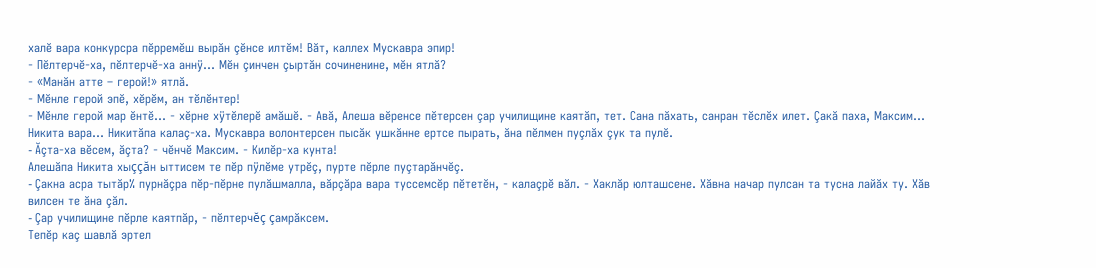халĕ вара конкурсра пĕрремĕш вырăн çĕнсе илтĕм! Вăт, каллех Мускавра эпир!
- Пĕлтерчĕ-ха, пĕлтерчĕ-ха аннÿ... Мĕн çинчен çыртăн сочиненине, мĕн ятлă?
- «Манăн атте – герой!» ятлă.
- Мĕнле герой эпĕ, хĕрĕм, ан тĕлĕнтер!
- Мĕнле герой мар ĕнтĕ... - хĕрне хÿтĕлерĕ амăшĕ. - Авă, Алеша вĕренсе пĕтерсен çар училищине каятăп, тет. Сана пăхать, санран тĕслĕх илет. Çакă паха, Максим... Никита вара... Никитăпа калаç-ха. Мускавра волонтерсен пысăк ушкăнне ертсе пырать, ăна пĕлмен пуçлăх çук та пулĕ.
- Ăçта-ха вĕсем, ăçта? - чĕнчĕ Максим. - Килĕр-ха кунта!
Алешăпа Никита хыççăн ыттисем те пĕр пÿлĕме утрĕç, пурте пĕрле пуçтарăнчĕç.
- Çакна асра тытăр% пурнăçра пĕр-пĕрне пулăшмалла, вăрçăра вара туссемсĕр пĕтетĕн, - калаçрĕ вăл. - Хаклăр юлташсене. Хăвна начар пулсан та тусна лайăх ту. Хăв вилсен те ăна çăл.
- Çар училищине пĕрле каятпăр, - пĕлтерчĕç çамрăксем.
Тепĕр каç шавлă эртел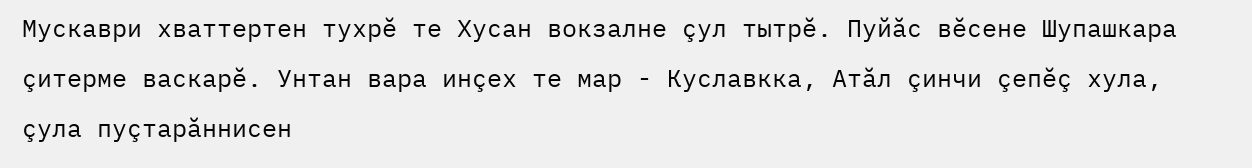Мускаври хваттертен тухрĕ те Хусан вокзалне çул тытрĕ. Пуйăс вĕсене Шупашкара çитерме васкарĕ. Унтан вара инçех те мар - Куславкка, Атăл çинчи çепĕç хула, çула пуçтарăннисен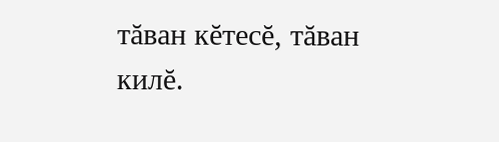тăван кĕтесĕ, тăван килĕ.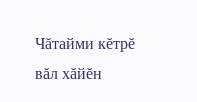Чăтайми кĕтрĕ вăл хăйĕн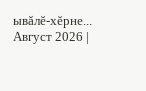ывăлĕ-хĕрне...
Август 2026 |